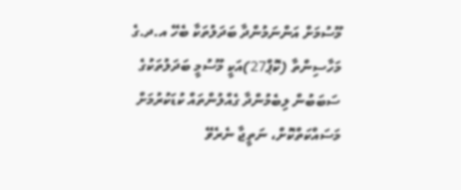މޫސުމަށް އަންނަމުންދާ ބަދަލުތަކާ ބެހޭ އ.ދ.ގެ މަހާސިންތާ (ކޮޕް27)އަކީ މޫސުމީ ބަދަލުތަކުގެ ސަބަބުން ލިބެމުންދާ ގެއްލުންތައް ކުޑަކުރުމަށް މަސައްކަތްކޮށް، ނަތީޖާ ނެރެވޭ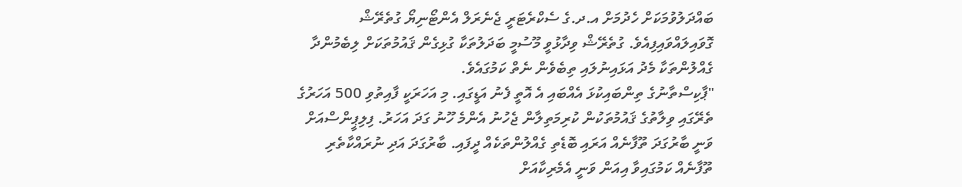ބައްދަލުވުމަކަށް ހެދުމަށް އ.ދ.ގެ ސެކްރެޓަރީ ޖެނެރަލް އެންޓޯނިޔޯ ގުތެރޭޝް ގޮވައިލައްވައިފިއެވެ. ގުތެރޭޝް ވިދާޅުވީ މޫސުމީ ބަދަލުތަކާ ގުޅިގެން ޤައުމުތަކަށް ލިބެމުންދާ ގެއްލުންތަކާ މެދު އަޅައިނުލައި ތިބެވެން ނެތް ކަމުގައެވެ.
"ޕާކިސްތާނުގެ ތިންބައިކުޅަ އެއްބައި އެ އޮތީ ފެނު އަޑީގައި. މި އަހަރަކީ ފާއިތުވި 500 އަހަރުގެ ތެރޭގައި ވިލާތުގެ ޤައުމުތަކުން ކުރިމަތިލާން ޖެހުނު އެންމެ ހޫނު ގަދަ އަހަރު. ފިލިޕީންސްއަށް ވަނީ ބާރުގަދަ ތޫފާނެއް އަރައި ބޮޑެތި ގެއްލުންތަކެއް ދީފައި. ބާރުގަދަ އަދި ނުރައްކާތެރި ތޫފާނެއް ކަމުގައިވާ އިއަން ވަނީ އެމެރިކާއަށް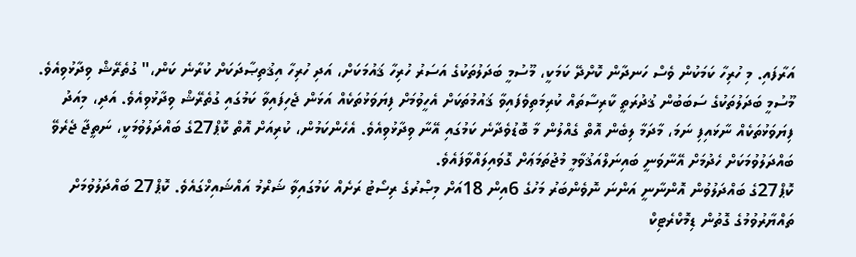އަރާފައި. މި ހުރިހާ ކަމަކުން ވެސް ހަނދާން ކޮށްދޭ ކަމަކީ، މޫސުމީ ބަދަލުތަކުގެ އަސަރު ހުރިހާ ޤައުމަކަށް، އަދި ހުރިހާ އިޤުތިޞާދަކަށް ކުރާނެ ކަން،" ގުތެރޭޝް ވިދާޅުވިއެވެ.
މޫސުމީ ބަދަލުތަކުގެ ސަބަބުން ޤުދުރަތީ ކާރިސާތައް ކުރިމަތިވެފައިވާ ޤައުމުތަކަށް އެހީވުމަށް ފިޔަވަޅުތަކެއް އަޅަން ޖެހިފައިވާ ކަމުގައި ގުތެރޭޝް ވިދާޅުވިއެވެ. އަދި، މިއަދު ފިޔަވަޅުތަކެއް ނާޅައިފި ނަމަ، މާދަމާ ލިބެން އޮތް ގެއްލުން މާ ބޮޑުވެދާނެ ކަމުގައި އޭނާ ވިދާޅުވިއެވެ. އެހެންކަމުން، ކުރިއަށް އޮތް ކޮޕް27ގެ ބައްދަލުވުމަކީ، ނަތީޖާ ޖެރެވޭ ބައްދަލުވުމަކަށް ހެދުމަށް އޭނާވަނީ ބައިނަލްއަޤުވާމީ މުޖުތަމަޢަށް ގޮވައިލައްވާފައެވެ.
ކޮޕް27ގެ ބައްދަލުވުން އޮންނާނީ އަންނަ ނޮވެންބަރު މަހުގެ 6އިން 18އަށް މިޞްރުގެ ރިސޯޓު ރަށެއް ކަމުގައިވާ ޝަރްމު އައްޝައިޚްގައެވެ. ކޮޕް27 ބައްދަލުވުމަށް ތައްޔާރުވުމުގެ ގޮތުން ޑިމޮކްރެޓިކް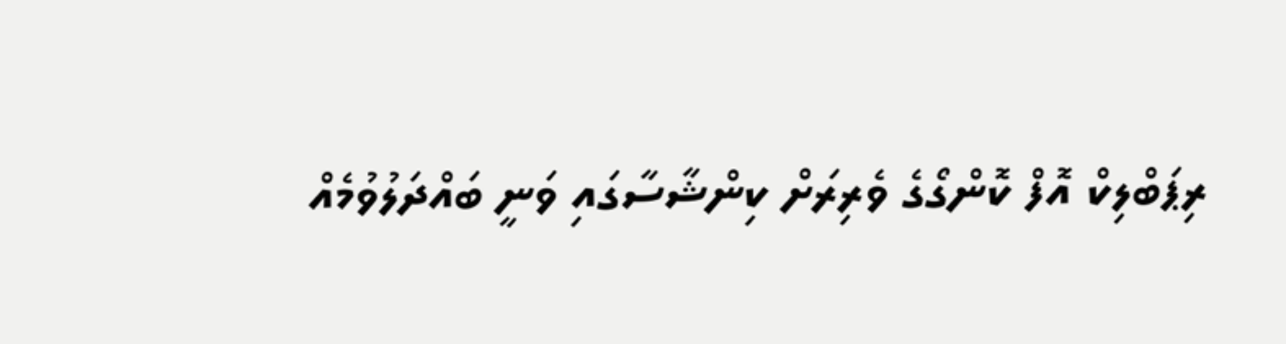ރިޕަބްލިކް އޮފް ކޮންގޯގެ ވެރިރަށް ކިންޝާސާގައި ވަނީ ބައްދަލުވުމެއް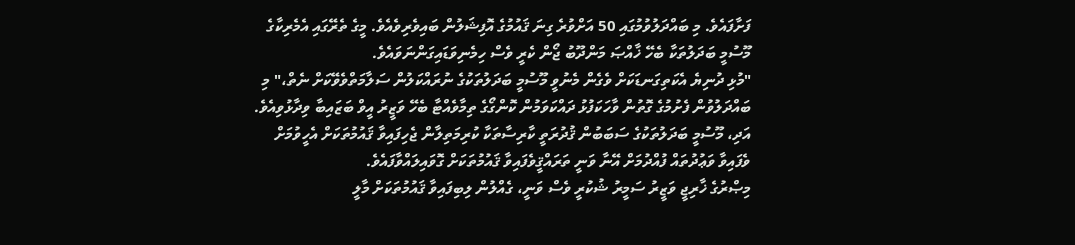ފަށާފައެވެ. މި ބައްދަލުވުމުގައި 50 އަށްވުރެ ގިނަ ޤައުމުގެ އޮފިޝަލުން ބައިވެރިވެއެވެ. މީގެ ތެރޭގައި އެމެރިކާގެ މޫސުމީ ބަދަލުތަކާ ބެހޭ ޚާއްޞަ މަންދޫބު ޖޯން ކެރީ ވެސް ހިމެނިވަޑައިގަންނަވައެވެ.
"މުޅި ދުނިޔެ އެކަތިގަނޑަކަށް ވެގެން މެނުވީ މޫސުމީ ބަދަލުތަކުގެ ނުރައްކަލުން ސަލާމަތްވެވޭކަށް ނެތް،" މި ބައްދަލުވުން ފެށުމުގެ ގޮތުން ވާހަކަފުޅު ދައްކަވަމުން ކޮންގޯގެ ތިމާވެއްޓާ ބެހޭ ވަޒީރު އީވް ބަޒައިބާ ވިދާޅުވިއެވެ. އަދި، މޫސުމީ ބަދަލުތަކުގެ ސަބަބުން ޤުދުރަތީ ކާރިސާތަކާ ކުރިމަތިލާން ޖެހިފައިވާ ޤައުމުތަކަށް އެހީވުމަށް ވެފައިވާ ވަޢުދުތައް ފުއްދުމަށް އޭނާ ވަނީ ތަރައްޤީވެފައިވާ ޤައުމުތަކަށް ގޮވައިލައްވާފައެވެ.
މިޞްރުގެ ޚާރިޖީ ވަޒީރު ސަމީރު ޝުކުރީ ވެސް ވަނީ، ގެއްލުން ލިބިފައިވާ ޤައުމުތަކަށް މާލީ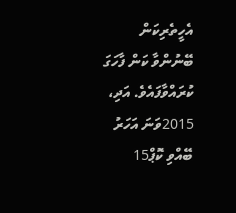އެހީތެރިކަން ބޭނުންވާ ކަން ފާހަގަ ކުރައްވާފައެވެ. އަދި، 2015ވަނަ އަހަރު ބޭއްވި ކޮޕް15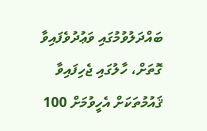ބައްދަލުވުމުގައި ވަޢުދުވެފައިވާ ގޮތަށް، ހާލުގައި ޖެހިފައިވާ ޤައުމުތަކަށް އެހީވުމަށް 100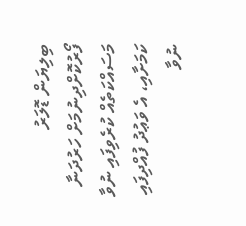ބިލިޔަން ޑޮލަރު ފޯރުކޮށްދިނުމަށް ހަރުދަނާ މަސައްކަތެއް ކުރެވިފައި ނުވާ ކަމަށާއި، އެ ވަޢުދު ފުއްދިފައި ނުވާ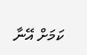ކަމަށް އޭނާ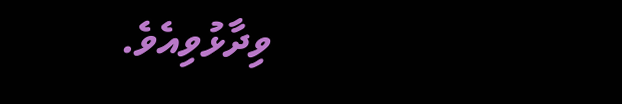ވިދާޅުވިއެވެ.